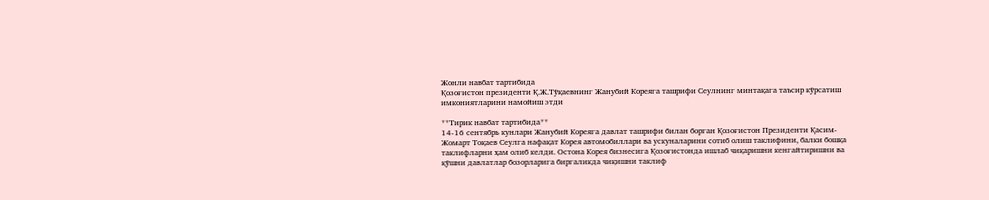Жонли навбат тартибида
Қозоғистон президенти Қ.Ж.Тўқаевнинг Жанубий Кореяга ташрифи Сеулнинг минтақага таъсир кўрсатиш имкониятларини намойиш этди

**Тирик навбат тартибида**
14-16 сентябрь кунлари Жанубий Кореяга давлат ташрифи билан борган Қозоғистон Президенти Қасим-Жомарт Тоқаев Сеулга нафақат Корея автомобиллари ва ускуналарини сотиб олиш таклифини, балки бошқа таклифларни ҳам олиб келди. Остона Корея бизнесига Қозоғистонда ишлаб чиқаришни кенгайтиришни ва қўшни давлатлар бозорларига биргаликда чиқишни таклиф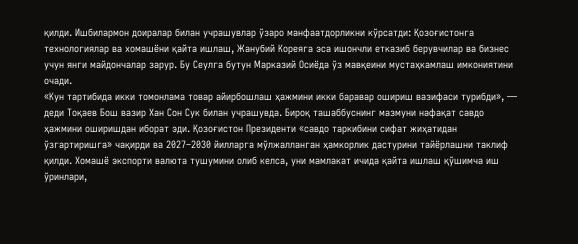қилди. Ишбилармон доиралар билан учрашувлар ўзаро манфаатдорликни кўрсатди: Қозоғистонга технологиялар ва хомашёни қайта ишлаш, Жанубий Кореяга эса ишончли етказиб берувчилар ва бизнес учун янги майдончалар зарур. Бу Сеулга бутун Марказий Осиёда ўз мавқеини мустаҳкамлаш имкониятини очади.
«Кун тартибида икки томонлама товар айирбошлаш ҳажмини икки баравар ошириш вазифаси турибди», — деди Тоқаев Бош вазир Хан Сон Сук билан учрашувда. Бироқ ташаббуснинг мазмуни нафақат савдо ҳажмини оширишдан иборат эди. Қозоғистон Президенти «савдо таркибини сифат жиҳатидан ўзгартиришга» чақирди ва 2027–2030 йилларга мўлжалланган ҳамкорлик дастурини тайёрлашни таклиф қилди. Хомашё экспорти валюта тушумини олиб келса, уни мамлакат ичида қайта ишлаш қўшимча иш ўринлари,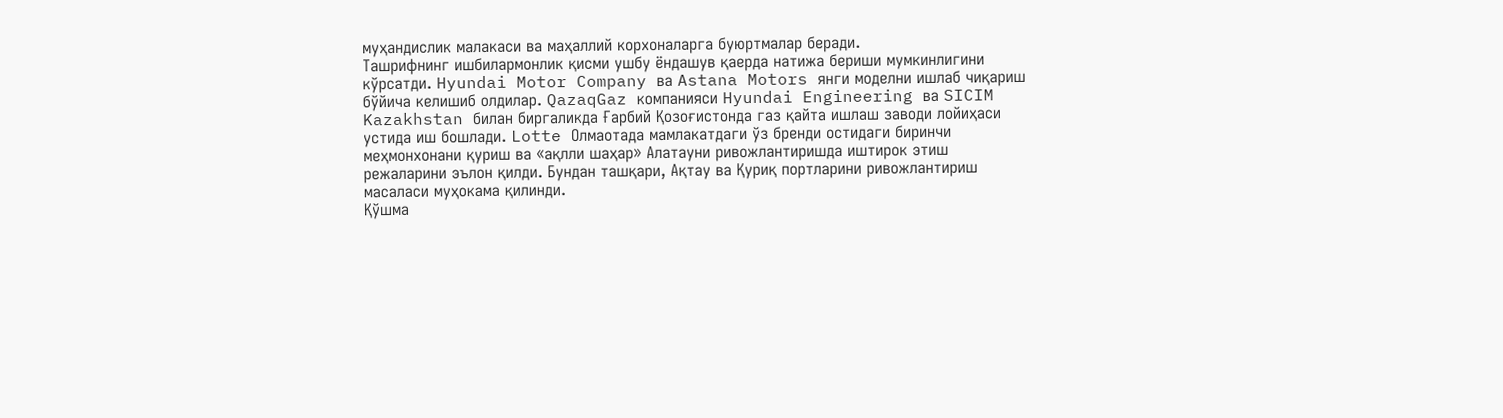муҳандислик малакаси ва маҳаллий корхоналарга буюртмалар беради.
Ташрифнинг ишбилармонлик қисми ушбу ёндашув қаерда натижа бериши мумкинлигини кўрсатди. Hyundai Motor Company ва Astana Motors янги моделни ишлаб чиқариш бўйича келишиб олдилар. QazaqGaz компанияси Hyundai Engineering ва SICIM Kazakhstan билан биргаликда Ғарбий Қозоғистонда газ қайта ишлаш заводи лойиҳаси устида иш бошлади. Lotte Олмаотада мамлакатдаги ўз бренди остидаги биринчи меҳмонхонани қуриш ва «ақлли шаҳар» Алатауни ривожлантиришда иштирок этиш режаларини эълон қилди. Бундан ташқари, Ақтау ва Қуриқ портларини ривожлантириш масаласи муҳокама қилинди.
Қўшма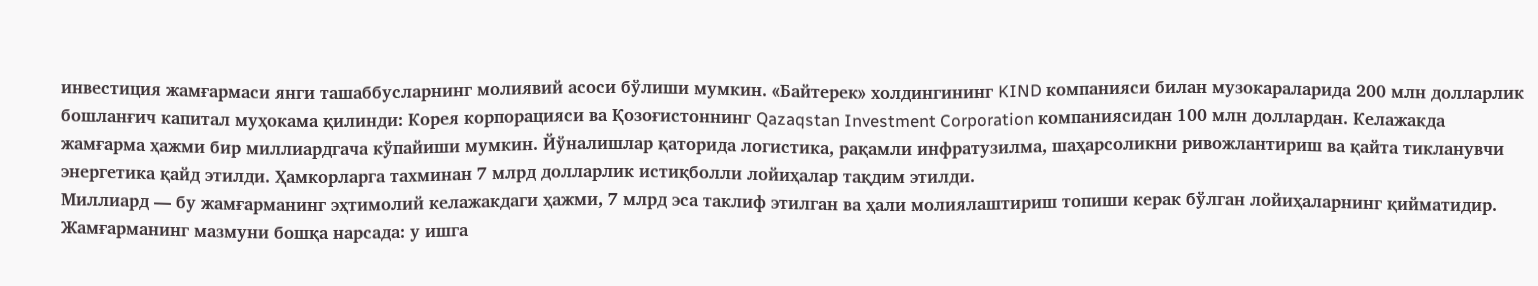инвестиция жамғармаси янги ташаббусларнинг молиявий асоси бўлиши мумкин. «Байтерек» холдингининг KIND компанияси билан музокараларида 200 млн долларлик бошланғич капитал муҳокама қилинди: Корея корпорацияси ва Қозоғистоннинг Qazaqstan Investment Corporation компаниясидан 100 млн доллардан. Келажакда жамғарма ҳажми бир миллиардгача кўпайиши мумкин. Йўналишлар қаторида логистика, рақамли инфратузилма, шаҳарсоликни ривожлантириш ва қайта тикланувчи энергетика қайд этилди. Ҳамкорларга тахминан 7 млрд долларлик истиқболли лойиҳалар тақдим этилди.
Миллиард — бу жамғарманинг эҳтимолий келажакдаги ҳажми, 7 млрд эса таклиф этилган ва ҳали молиялаштириш топиши керак бўлган лойиҳаларнинг қийматидир. Жамғарманинг мазмуни бошқа нарсада: у ишга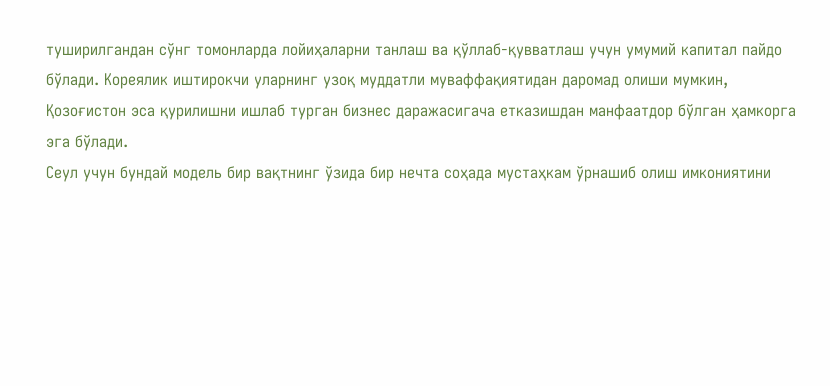туширилгандан сўнг томонларда лойиҳаларни танлаш ва қўллаб-қувватлаш учун умумий капитал пайдо бўлади. Кореялик иштирокчи уларнинг узоқ муддатли муваффақиятидан даромад олиши мумкин, Қозоғистон эса қурилишни ишлаб турган бизнес даражасигача етказишдан манфаатдор бўлган ҳамкорга эга бўлади.
Сеул учун бундай модель бир вақтнинг ўзида бир нечта соҳада мустаҳкам ўрнашиб олиш имкониятини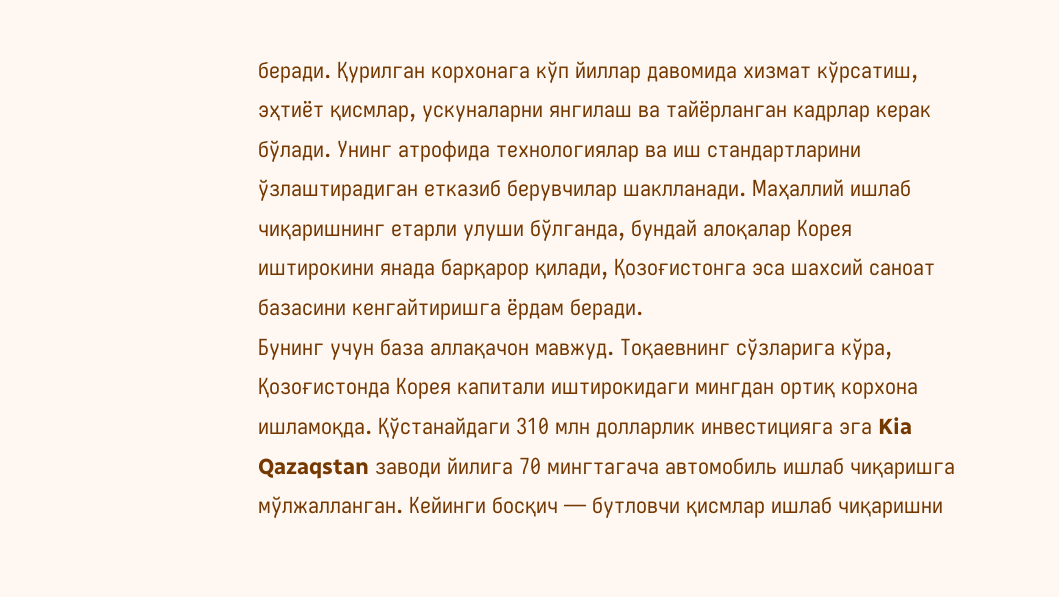беради. Қурилган корхонага кўп йиллар давомида хизмат кўрсатиш, эҳтиёт қисмлар, ускуналарни янгилаш ва тайёрланган кадрлар керак бўлади. Унинг атрофида технологиялар ва иш стандартларини ўзлаштирадиган етказиб берувчилар шаклланади. Маҳаллий ишлаб чиқаришнинг етарли улуши бўлганда, бундай алоқалар Корея иштирокини янада барқарор қилади, Қозоғистонга эса шахсий саноат базасини кенгайтиришга ёрдам беради.
Бунинг учун база аллақачон мавжуд. Тоқаевнинг сўзларига кўра, Қозоғистонда Корея капитали иштирокидаги мингдан ортиқ корхона ишламоқда. Қўстанайдаги 310 млн долларлик инвестицияга эга Kia Qazaqstan заводи йилига 70 мингтагача автомобиль ишлаб чиқаришга мўлжалланган. Кейинги босқич — бутловчи қисмлар ишлаб чиқаришни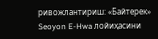ривожлантириш: «Байтерек» Seoyon E-Hwa лойиҳасини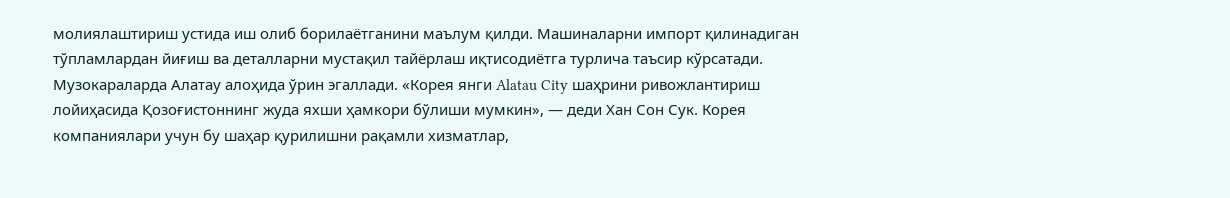молиялаштириш устида иш олиб борилаётганини маълум қилди. Машиналарни импорт қилинадиган тўпламлардан йиғиш ва деталларни мустақил тайёрлаш иқтисодиётга турлича таъсир кўрсатади.
Музокараларда Алатау алоҳида ўрин эгаллади. «Корея янги Alatau City шаҳрини ривожлантириш лойиҳасида Қозоғистоннинг жуда яхши ҳамкори бўлиши мумкин», — деди Хан Сон Сук. Корея компаниялари учун бу шаҳар қурилишни рақамли хизматлар,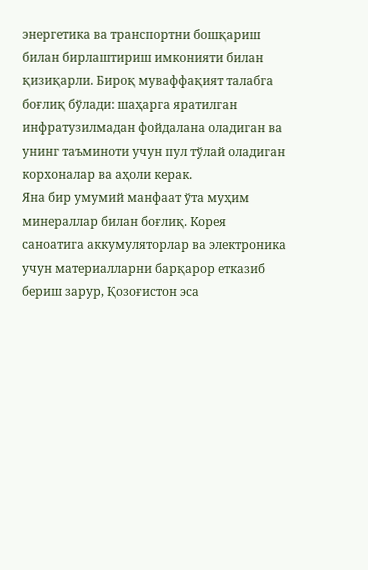энергетика ва транспортни бошқариш билан бирлаштириш имконияти билан қизиқарли. Бироқ муваффақият талабга боғлиқ бўлади: шаҳарга яратилган инфратузилмадан фойдалана оладиган ва унинг таъминоти учун пул тўлай оладиган корхоналар ва аҳоли керак.
Яна бир умумий манфаат ўта муҳим минераллар билан боғлиқ. Корея саноатига аккумуляторлар ва электроника учун материалларни барқарор етказиб бериш зарур, Қозоғистон эса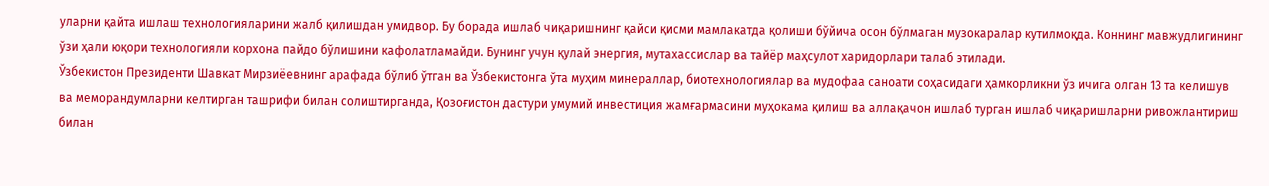уларни қайта ишлаш технологияларини жалб қилишдан умидвор. Бу борада ишлаб чиқаришнинг қайси қисми мамлакатда қолиши бўйича осон бўлмаган музокаралар кутилмоқда. Коннинг мавжудлигининг ўзи ҳали юқори технологияли корхона пайдо бўлишини кафолатламайди. Бунинг учун қулай энергия, мутахассислар ва тайёр маҳсулот харидорлари талаб этилади.
Ўзбекистон Президенти Шавкат Мирзиёевнинг арафада бўлиб ўтган ва Ўзбекистонга ўта муҳим минераллар, биотехнологиялар ва мудофаа саноати соҳасидаги ҳамкорликни ўз ичига олган 13 та келишув ва меморандумларни келтирган ташрифи билан солиштирганда, Қозоғистон дастури умумий инвестиция жамғармасини муҳокама қилиш ва аллақачон ишлаб турган ишлаб чиқаришларни ривожлантириш билан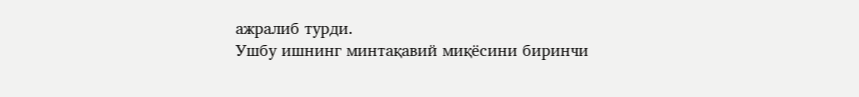ажралиб турди.
Ушбу ишнинг минтақавий миқёсини биринчи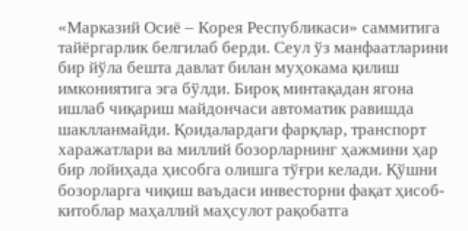«Марказий Осиё – Корея Республикаси» саммитига тайёргарлик белгилаб берди. Сеул ўз манфаатларини бир йўла бешта давлат билан муҳокама қилиш имкониятига эга бўлди. Бироқ минтақадан ягона ишлаб чиқариш майдончаси автоматик равишда шаклланмайди. Қоидалардаги фарқлар, транспорт харажатлари ва миллий бозорларнинг ҳажмини ҳар бир лойиҳада ҳисобга олишга тўғри келади. Қўшни бозорларга чиқиш ваъдаси инвесторни фақат ҳисоб-китоблар маҳаллий маҳсулот рақобатга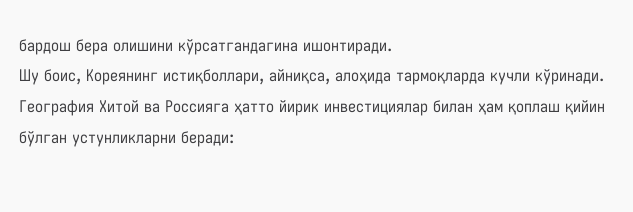бардош бера олишини кўрсатгандагина ишонтиради.
Шу боис, Кореянинг истиқболлари, айниқса, алоҳида тармоқларда кучли кўринади. География Хитой ва Россияга ҳатто йирик инвестициялар билан ҳам қоплаш қийин бўлган устунликларни беради: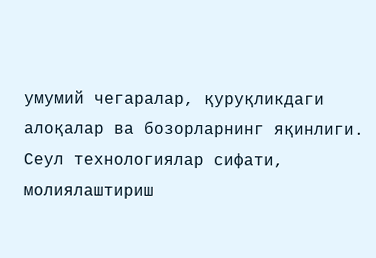умумий чегаралар, қуруқликдаги алоқалар ва бозорларнинг яқинлиги. Сеул технологиялар сифати, молиялаштириш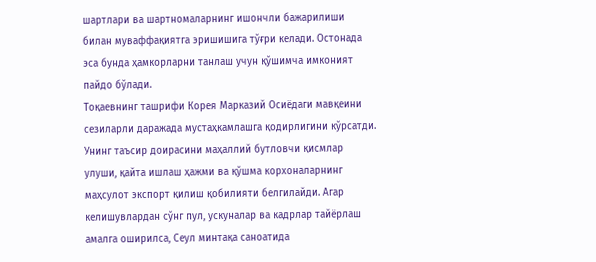шартлари ва шартномаларнинг ишончли бажарилиши билан муваффақиятга эришишига тўғри келади. Остонада эса бунда ҳамкорларни танлаш учун қўшимча имконият пайдо бўлади.
Тоқаевнинг ташрифи Корея Марказий Осиёдаги мавқеини сезиларли даражада мустаҳкамлашга қодирлигини кўрсатди. Унинг таъсир доирасини маҳаллий бутловчи қисмлар улуши, қайта ишлаш ҳажми ва қўшма корхоналарнинг маҳсулот экспорт қилиш қобилияти белгилайди. Агар келишувлардан сўнг пул, ускуналар ва кадрлар тайёрлаш амалга оширилса, Сеул минтақа саноатида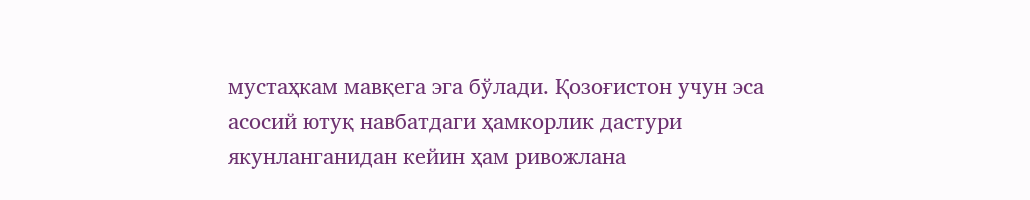мустаҳкам мавқега эга бўлади. Қозоғистон учун эса асосий ютуқ навбатдаги ҳамкорлик дастури якунланганидан кейин ҳам ривожлана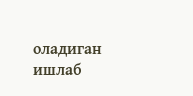оладиган ишлаб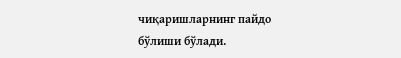чиқаришларнинг пайдо бўлиши бўлади.